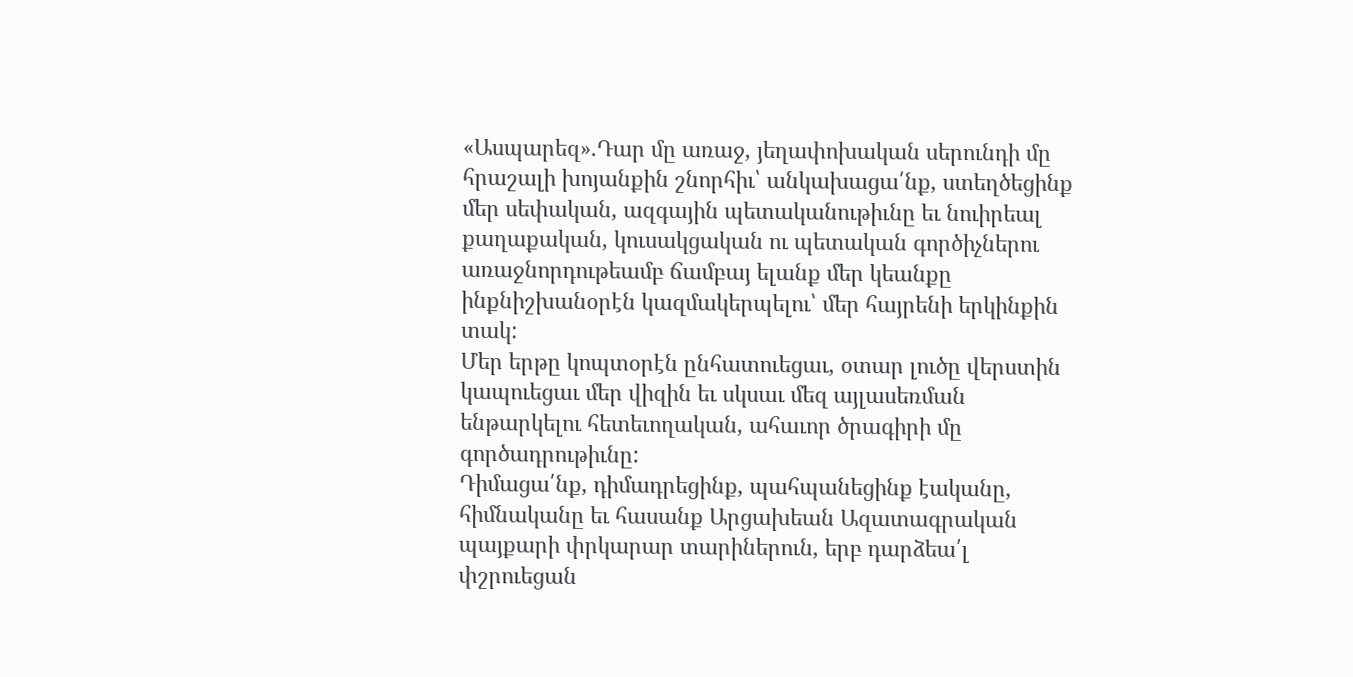«Ասպարեզ».Դար մը առաջ, յեղափոխական սերունդի մը հրաշալի խոյանքին շնորհիւ՝ անկախացա՛նք, ստեղծեցինք մեր սեփական, ազգային պետականութիւնը եւ նուիրեալ քաղաքական, կուսակցական ու պետական գործիչներու առաջնորդութեամբ ճամբայ ելանք մեր կեանքը ինքնիշխանօրէն կազմակերպելու՝ մեր հայրենի երկինքին տակ:
Մեր երթը կոպտօրէն ընհատուեցաւ, օտար լուծը վերստին կապուեցաւ մեր վիզին եւ սկսաւ մեզ այլասեռման ենթարկելու հետեւողական, ահաւոր ծրագիրի մը գործադրութիւնը:
Դիմացա՛նք, դիմադրեցինք, պահպանեցինք էականը, հիմնականը եւ հասանք Արցախեան Ազատագրական պայքարի փրկարար տարիներուն, երբ դարձեա՛լ փշրուեցան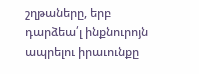շղթաները, երբ դարձեա՛լ ինքնուրոյն ապրելու իրաւունքը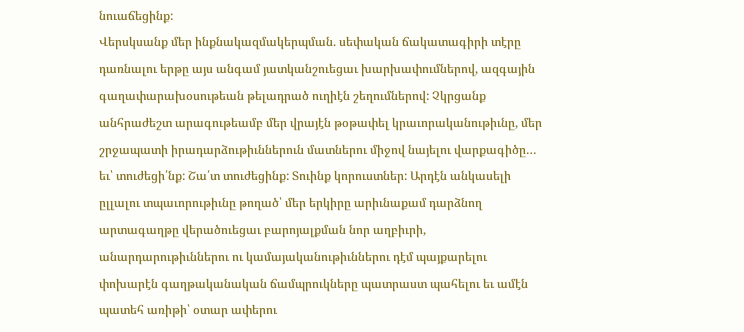նուաճեցինք:
Վերսկսանք մեր ինքնակազմակերպման. սեփական ճակատագիրի տէրը դառնալու երթը այս անգամ յատկանշուեցաւ խարխափումներով, ազգային գաղափարախօսութեան թելադրած ուղիէն շեղումներով: Չկրցանք անհրաժեշտ արագութեամբ մեր վրայէն թօթափել կրաւորականութիւնը, մեր շրջապատի իրադարձութիւններուն մատներու միջով նայելու վարքագիծը… եւ՝ տուժեցի՛նք: Շա՛տ տուժեցինք: Տուինք կորուստներ: Արդէն անկասելի ըլլալու տպաւորութիւնը թողած՝ մեր երկիրը արիւնաքամ դարձնող արտագաղթը վերածուեցաւ բարոյալքման նոր աղբիւրի, անարդարութիւններու ու կամայականութիւններու դէմ պայքարելու փոխարէն գաղթականական ճամպրուկները պատրաստ պահելու եւ ամէն պատեհ առիթի՝ օտար ափերու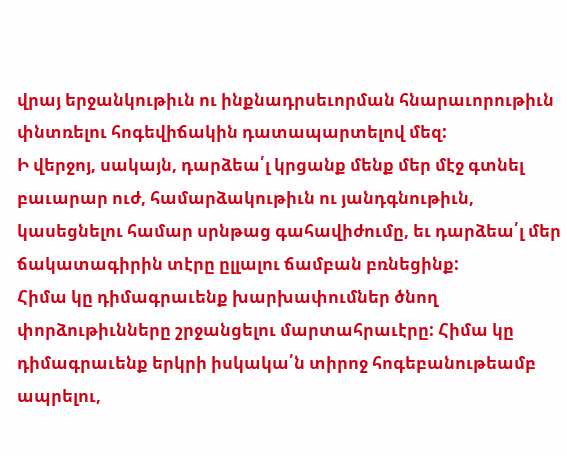վրայ երջանկութիւն ու ինքնադրսեւորման հնարաւորութիւն փնտռելու հոգեվիճակին դատապարտելով մեզ:
Ի վերջոյ, սակայն, դարձեա՛լ կրցանք մենք մեր մէջ գտնել բաւարար ուժ, համարձակութիւն ու յանդգնութիւն, կասեցնելու համար սրնթաց գահավիժումը, եւ դարձեա՛լ մեր ճակատագիրին տէրը ըլլալու ճամբան բռնեցինք:
Հիմա կը դիմագրաւենք խարխափումներ ծնող փորձութիւնները շրջանցելու մարտահրաւէրը: Հիմա կը դիմագրաւենք երկրի իսկակա՛ն տիրոջ հոգեբանութեամբ ապրելու,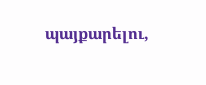պայքարելու,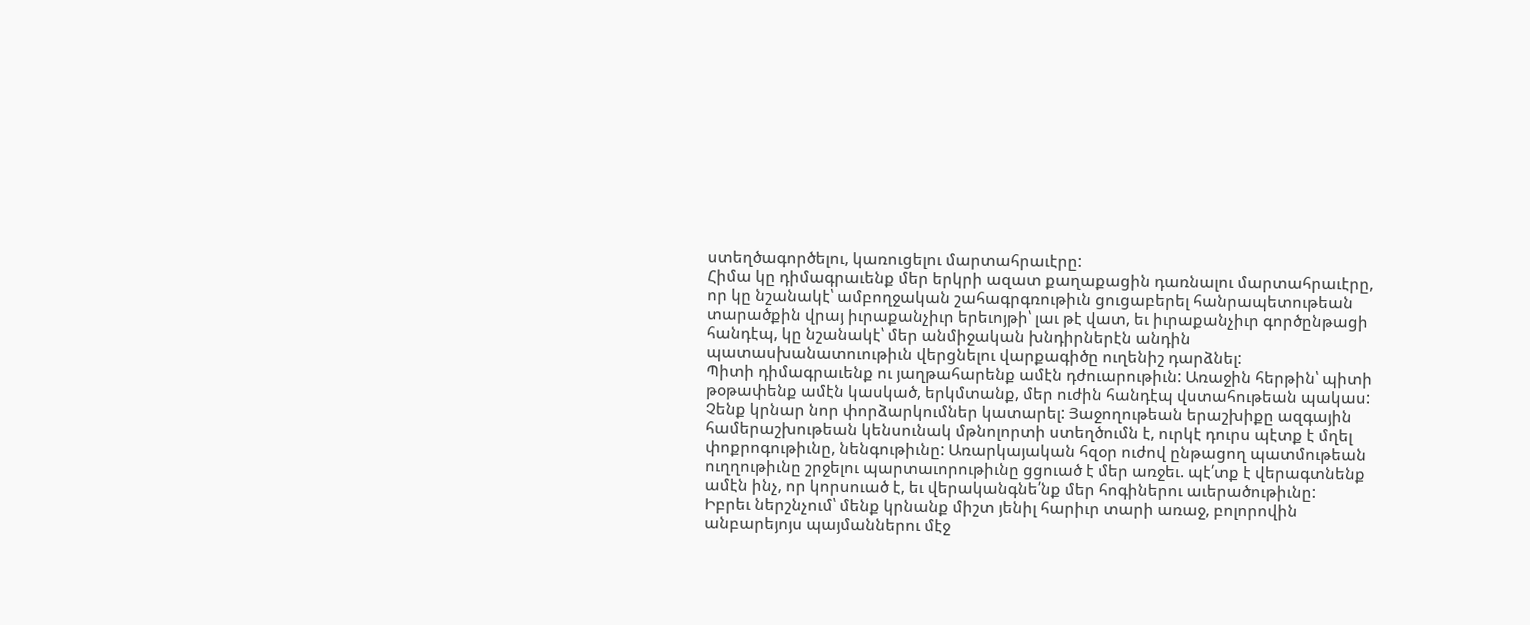ստեղծագործելու, կառուցելու մարտահրաւէրը:
Հիմա կը դիմագրաւենք մեր երկրի ազատ քաղաքացին դառնալու մարտահրաւէրը, որ կը նշանակէ՝ ամբողջական շահագրգռութիւն ցուցաբերել հանրապետութեան տարածքին վրայ իւրաքանչիւր երեւոյթի՝ լաւ թէ վատ, եւ իւրաքանչիւր գործընթացի հանդէպ, կը նշանակէ՝ մեր անմիջական խնդիրներէն անդին պատասխանատուութիւն վերցնելու վարքագիծը ուղենիշ դարձնել:
Պիտի դիմագրաւենք ու յաղթահարենք ամէն դժուարութիւն: Առաջին հերթին՝ պիտի թօթափենք ամէն կասկած, երկմտանք, մեր ուժին հանդէպ վստահութեան պակաս:
Չենք կրնար նոր փորձարկումներ կատարել: Յաջողութեան երաշխիքը ազգային համերաշխութեան կենսունակ մթնոլորտի ստեղծումն է, ուրկէ դուրս պէտք է մղել փոքրոգութիւնը, նենգութիւնը: Առարկայական հզօր ուժով ընթացող պատմութեան ուղղութիւնը շրջելու պարտաւորութիւնը ցցուած է մեր առջեւ. պէ՛տք է վերագտնենք ամէն ինչ, որ կորսուած է, եւ վերականգնե՛նք մեր հոգիներու աւերածութիւնը:
Իբրեւ ներշնչում՝ մենք կրնանք միշտ յենիլ հարիւր տարի առաջ, բոլորովին անբարեյոյս պայմաններու մէջ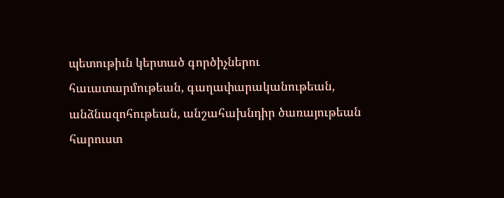պետութիւն կերտած գործիչներու հաւատարմութեան, գաղափարականութեան, անձնազոհութեան, անշահախնդիր ծառայութեան հարուստ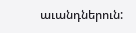աւանդներուն: